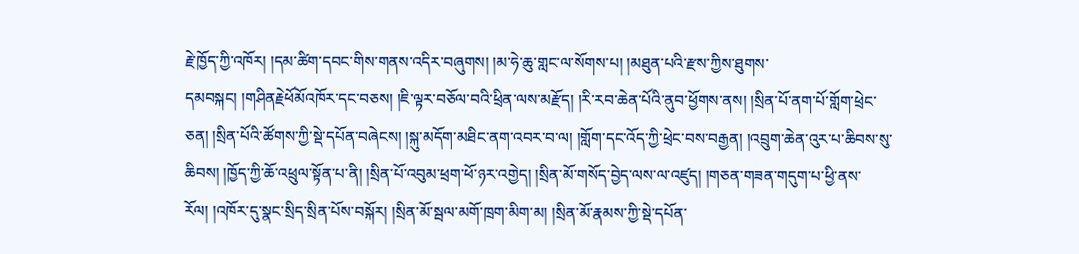རྗེ་ཁྱོད་ཀྱི་འཁོར། །དམ་ཚིག་དབང་གིས་གནས་འདིར་བཞུགས། །མ་ཧེ་ཆུ་གླང་ལ་སོགས་པ། །མཐུན་པའི་རྫས་ཀྱིས་ཐུགས་དམབསྐང། །གཤིནརྗེཕོམོའཁོར་དང་བཅས། །ཇི་ལྟར་བཅོལ་བའི་ཕྲིན་ལས་མརྫོད། །རི་རབ་ཆེན་པོའི་ནུབ་ཕྱོགས་ནས། །སྲིན་པོ་ནག་པོ་གློག་ཕྲེང་ཅན། །སྲིན་པོའི་ཚོགས་ཀྱི་སྡེ་དཔོན་བཞེངས། །སྐུ་མདོག་མཐིང་ནག་འབར་བ་ལ། །གློག་དང་འོད་ཀྱི་ཕྲེང་བས་བརྒྱན། །འབྲུག་ཆེན་འུར་པ་ཆིབས་སུ་ཆིབས། །ཁྱོད་ཀྱི་ཆོ་འཕྲུལ་སྟོན་པ་ནི། །སྲིན་པོ་འབུམ་ཕྲག་ཕོ་ཉར་འགྱེད། །སྲིན་མོ་གསོད་བྱེད་ལས་ལ་འཛུད། །གཅན་གཟན་གདུག་པ་ཕྱི་ནས་རོལ། །འཁོར་དུ་སྣང་སྲིད་སྲིན་པོས་བསྐོར། །སྲིན་མོ་སྦལ་མགོ་ཁྲག་མིག་མ། །སྲིན་མོ་རྣམས་ཀྱི་སྡེ་དཔོན་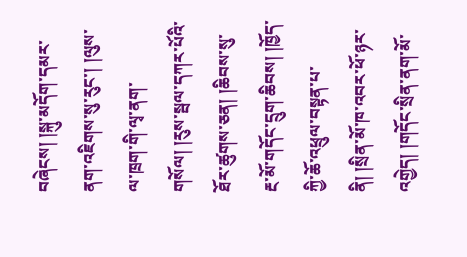བཞེངས། །སྐུ་མདོག་དམར་ནག་འཇིགས་སུ་རུང་། །ལུས་ལ་ཁྲག་གི་ལྭ་ནག་གསོལ། །རུས་སྦལ་དཀར་པོའི་ཐོར་ཚུགས་ཅན། །ཆིབས་སུ་རྔ་མོ་གདོང་དྲུག་ཆིབས། །ཁྱོད་ཀྱི་ཆོ་འཕྲུལ་བསྟན་པ་ནི། །སྲིན་མོ་ཁ་འབར་ཕོ་ཉར་འགྱེད། །གདོང་སྲིན་ནག་མོ་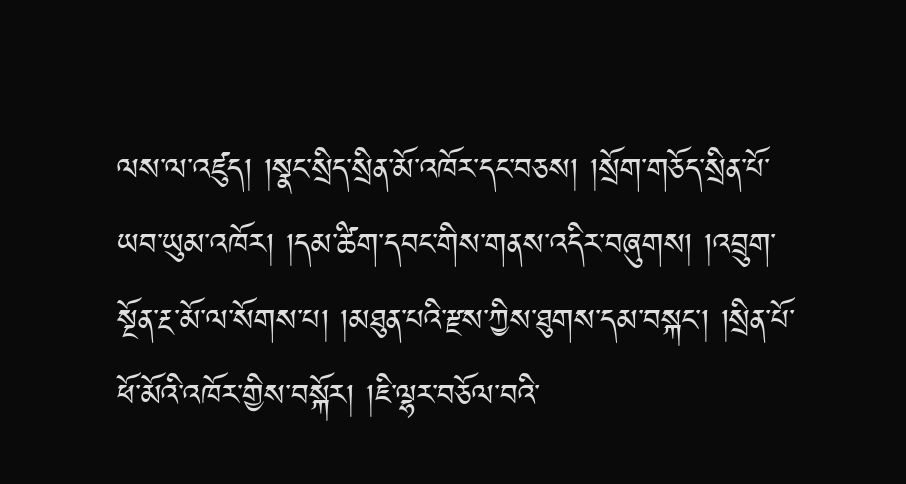ལས་ལ་འཛུད། །སྣང་སྲིད་སྲིན་མོ་འཁོར་དང་བཅས། །སྲོག་གཅོད་སྲིན་པོ་ཡབ་ཡུམ་འཁོར། །དམ་ཚིག་དབང་གིས་གནས་འདིར་བཞུགས། །འབྲུག་སྔོན་རྔ་མོ་ལ་སོགས་པ། །མཐུན་པའི་རྫས་ཀྱིས་ཐུགས་དམ་བསྐང་། །སྲིན་པོ་ཕོ་མོའི་འཁོར་གྱིས་བསྐོར། །ཇི་ལྷར་བཅོལ་བའི་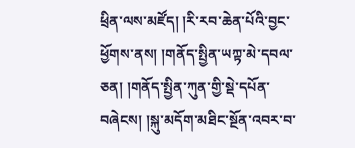ཕྲིན་ལས་མཛོད། །རི་རབ་ཆེན་པོའི་བྱང་ཕྱོགས་ནས། །གནོད་སྤྱིན་ཡཀྟ་མེ་དབལ་ཅན། །གནོད་སྤྱིན་ཀུན་གྱི་སྡེ་དཔོན་བཞེངས། །སྐུ་མདོག་མཐིང་སྔོན་འབར་བ་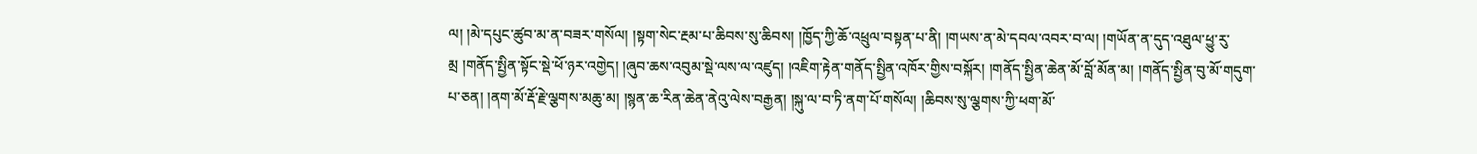ལ། །མེ་དཔུང་ཚུབ་མ་ན་བཟར་གསོལ། །སྟག་སེང་རྔམ་པ་ཆིབས་སུ་ཆིབས། །ཁྱོད་ཀྱི་ཆོ་འཕྲུལ་བསྟན་པ་ནི། །གཡས་ན་མེ་དབལ་འབར་བ་ལ། །གཡོན་ན་དུད་འཐུལ་ཕྱུ་རུ་མྲ །གནོད་སྤྱིན་སྟོང་སྡེ་ཕོ་ཉར་འགྱེད། །ཞུབ་ཆས་འབུམ་སྡེ་ལས་ལ་འཛུད། །འཇིག་རྟེན་གནོད་སྤྱིན་འཁོར་གྱིས་བསྐོར། །གནོད་སྤྱིན་ཆེན་མོ་བློ་མོན་མ། །གནོད་སྤྱིན་བུ་མོ་གདུག་པ་ཅན། །ནག་མོ་རྡོ་རྗེ་ལྕགས་མཆུ་མ། །སྙན་ཆ་རིན་ཆེན་ནེའུ་ལེས་བརྒྱན། །སྐུ་ལ་བ་ཏི་ནག་པོ་གསོལ། །ཆིབས་སུ་ལྕགས་ཀྱི་ཕག་མོ་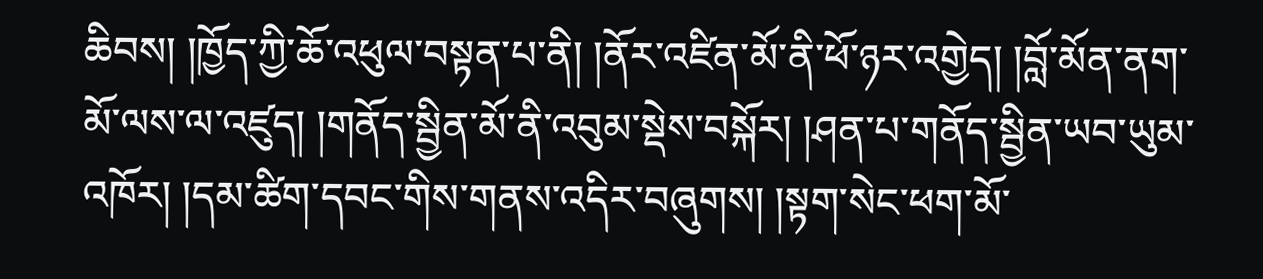ཆིབས། །ཁྱོད་ཀྱི་ཆོ་འཕུལ་བསྟན་པ་ནི། །ནོར་འཛིན་མོ་ནི་ཕོ་ཉར་འགྱེད། །བློ་མོན་ནག་མོ་ལས་ལ་འཛུད། །གནོད་སྦྱིན་མོ་ནི་འབུམ་སྡེས་བསྐོར། །ཤན་པ་གནོད་སྦྱིན་ཡབ་ཡུམ་འཁོར། །དམ་ཚིག་དབང་གིས་གནས་འདིར་བཞུགས། །སྟག་སེང་ཕག་མོ་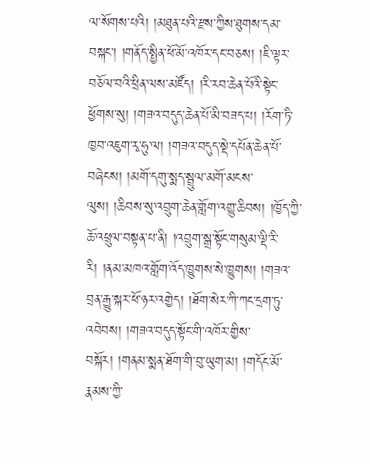ལ་སོགས་པའི། །མཐུན་པའི་རྫས་ཀྱིས་ཐུགས་དམ་བསྐང་། །གནོད་སྤྱིན་ཕོ་མོ་འཁོར་དང་བཅས། །ཇི་ལྟར་བཅོལ་བའི་ཕྲིན་ལས་མཛོད། །རི་རབ་ཆེན་པོའི་སྟེང་ཕྱོགས་སུ། །གཟའ་བདུད་ཆེན་པོ་མི་བཟད་པ། །རོག་ཏི་ཁྱབ་འཇུག་རྭ་ཧུ་ལ། །གཟའ་བདུད་སྡེ་དཔོན་ཆེན་པོ་བཞེངས། །མགོ་དགུ་སྨད་སྦྲུལ་མགོ་མངས་ལུས། །ཆིབས་སུ་འབྲུག་ཆེན་གློག་འགྱུ་ཆིབས། །ཁྱོད་ཀྱི་ཆོ་འཕྲུལ་བསྟན་པ་ནི། །འབྲུག་སྒྲ་སྟོང་གསུམ་ལྡི་རི་རི། །ནམ་མཁའ་གློག་འོད་ཁྱུགས་སེ་ཁྱུགས། །གཟའ་བྲན་རྒྱུ་སྐར་ཕོ་ཉར་འགྱེད། །ཐོག་སེར་ཀི་ཀང་དྲག་ཏུ་འབེབས། །གཟའ་བདུད་སྟོང་གི་འཁོར་གྱིས་བསྐོར། །གནམ་སྨན་ཐོག་གི་བུ་ཡུག་མ། །གདོང་མོ་རྣམས་ཀྱི་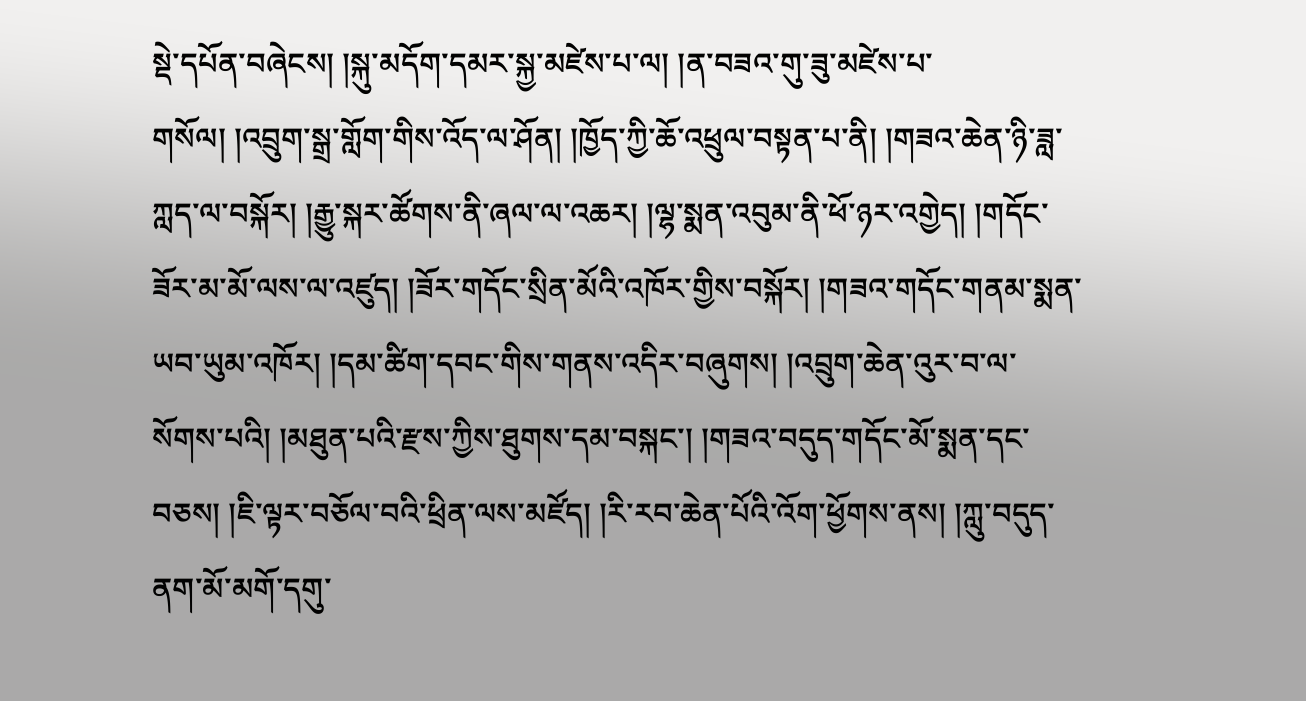སྡེ་དཔོན་བཞེངས། །སྐུ་མདོག་དམར་སྐྱ་མཛེས་པ་ལ། །ན་བཟའ་གུ་ཟུ་མཛེས་པ་གསོལ། །འབྲུག་སྒྲ་གློག་གིས་འོད་ལ་ཤོན། །ཁྱོད་ཀྱི་ཆོ་འཕྲུལ་བསྟན་པ་ནི། །གཟའ་ཆེན་ཉི་ཟླ་ཀླད་ལ་བསྐོར། །རྒྱུ་སྐར་ཚོགས་ནི་ཞལ་ལ་འཆར། །ལྷ་སྨན་འབུམ་ནི་ཕོ་ཉར་འགྱེད། །གདོང་ཟོར་མ་མོ་ལས་ལ་འཛུད། །ཟོར་གདོང་སྲིན་མོའི་འཁོར་གྱིས་བསྐོར། །གཟའ་གདོང་གནམ་སྨན་ཡབ་ཡུམ་འཁོར། །དམ་ཚིག་དབང་གིས་གནས་འདིར་བཞུགས། །འབྲུག་ཆེན་འུར་བ་ལ་སོགས་པའི། །མཐུན་པའི་རྫས་ཀྱིས་ཐུགས་དམ་བསྐང་། །གཟའ་བདུད་གདོང་མོ་སྨན་དང་བཅས། །ཇི་ལྟར་བཅོལ་བའི་ཕྲིན་ལས་མཛོད། །རི་རབ་ཆེན་པོའི་འོག་ཕྱོགས་ནས། །ཀླུ་བདུད་ནག་མོ་མགོ་དགུ་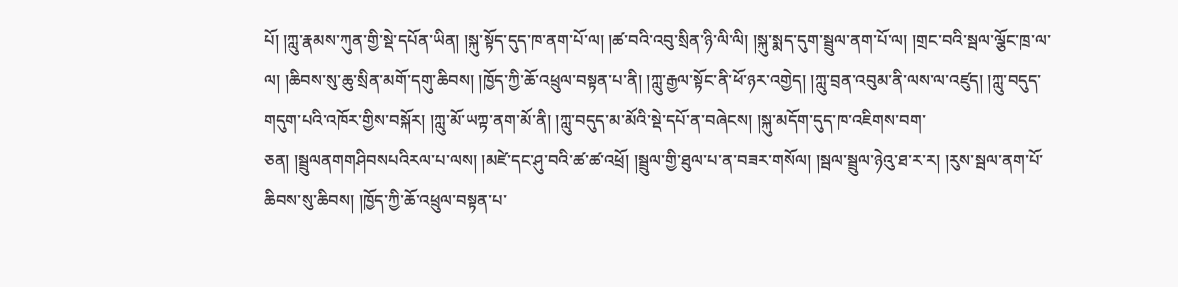པོ། །ཀླུ་རྣམས་ཀུན་གྱི་སྡེ་དཔོན་ཡིན། །སྐུ་སྟོད་དུད་ཁ་ནག་པོ་ལ། །ཚ་བའི་འབུ་སྲིན་ཉི་ལི་ལི། །སྐུ་སྨད་དུག་སྦྲུལ་ནག་པོ་ལ། །གྲང་བའི་སྦལ་ལྕོང་ཁྲ་ལ་ལ། །ཆིབས་སུ་ཆུ་སྲིན་མགོ་དགུ་ཆིབས། །ཁྱོད་ཀྱི་ཆོ་འཕྲུལ་བསྟན་པ་ནི། །ཀླུ་རྒྱལ་སྟོང་ནི་ཕོ་ཉར་འགྱེད། །ཀླུ་བྲན་འབུམ་ནི་ལས་ལ་འཛུད། །ཀླུ་བདུད་གདུག་པའི་འཁོར་གྱིས་བསྐོར། །ཀླུ་མོ་ཡཀྟ་ནག་མོ་ནི། །ཀླུ་བདུད་མ་མོའི་སྡེ་དཔོ་ན་བཞེངས། །སྐུ་མདོག་དུད་ཁ་འཇིགས་བག་ཅན། །སྦྲུལནགགཤིབསཔའིརལ་པ་ལས། །མཛེ་དང་ཤུ་བའི་ཚ་ཚ་འཕྲོ། །སྦྲུལ་གྱི་ཐུལ་པ་ན་བཟར་གསོལ། །སྦལ་སྦྲུལ་ཉེའུ་ཐ་ར་ར། །རུས་སྦལ་ནག་པོ་ཆིབས་སུ་ཆིབས། །ཁྱོད་ཀྱི་ཆོ་འཕྲུལ་བསྟན་པ་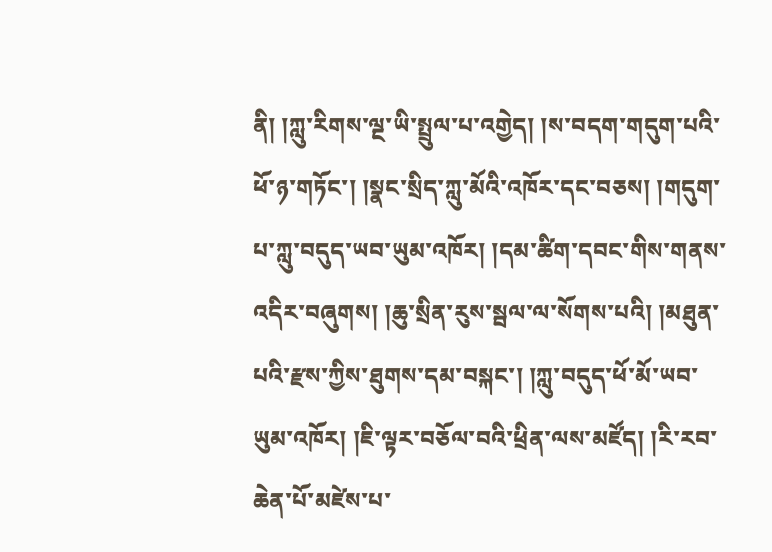ནི། །ཀླུ་རིགས་ལྔ་ཡི་སྤྲུལ་པ་འགྱེད། །ས་བདག་གདུག་པའི་ཕོ་ཉ་གཏོང་། །སྣང་སྲིད་ཀླུ་མོའི་འཁོར་དང་བཅས། །གདུག་པ་ཀླུ་བདུད་ཡབ་ཡུམ་འཁོར། །དམ་ཚིག་དབང་གིས་གནས་འདིར་བཞུགས། །ཆུ་སྲིན་རུས་སྦལ་ལ་སོགས་པའི། །མཐུན་པའི་རྫས་ཀྱིས་ཐུགས་དམ་བསྐང་། །ཀླུ་བདུད་ཕོ་མོ་ཡབ་ཡུམ་འཁོར། །ཇི་ལྟར་བཅོལ་བའི་ཕྲིན་ལས་མཛོད། །རི་རབ་ཆེན་པོ་མཛེས་པ་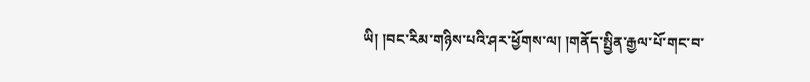ཡི། །བང་རིམ་གཉིས་པའི་ཤར་ཕྱོགས་ལ། །གནོད་སྤྱིན་རྒྱལ་པོ་གང་བ་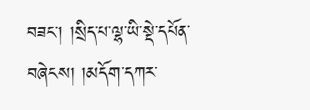བཟང་། །སྲིད་པ་ལྷ་ཡི་སྡེ་དཔོན་བཞེངས། །མདོག་དཀར་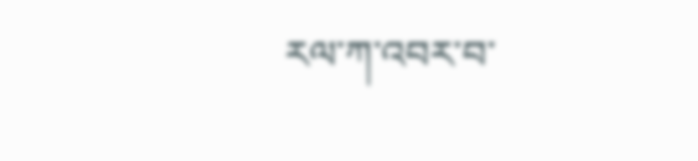རལ་ཀ་འབར་བ་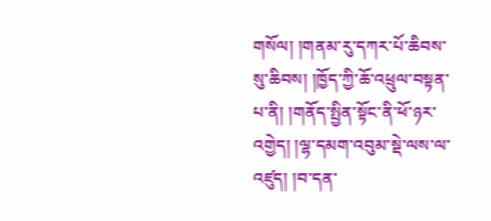གསོལ། །གནམ་རུ་དཀར་པོ་ཆིབས་སུ་ཆིབས། །ཁྱོད་ཀྱི་ཆོ་འཕྲུལ་བསྟན་པ་ནི། །གནོད་སྤྱིན་སྟོང་ནི་ཕོ་ཉར་འགྱེད། །ལྷ་དམག་འབུམ་སྡེ་ལས་ལ་འཛུད། །བ་དན་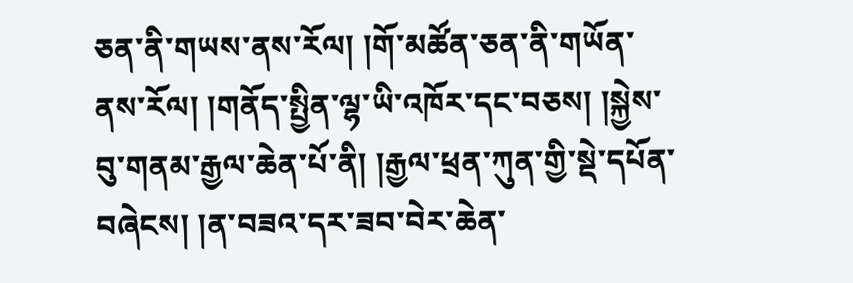ཅན་ནི་གཡས་ནས་རོལ། །གོ་མཚོན་ཅན་ནི་གཡོན་ནས་རོལ། །གནོད་སྤྱིན་ལྷ་ཡི་འཁོར་དང་བཅས། །སྐྱེས་བུ་གནམ་རྒྱལ་ཆེན་པོ་ནི། །རྒྱལ་ཕྲན་ཀུན་གྱི་སྡེ་དཔོན་བཞེངས། །ན་བཟའ་དར་ཟབ་བེར་ཆེན་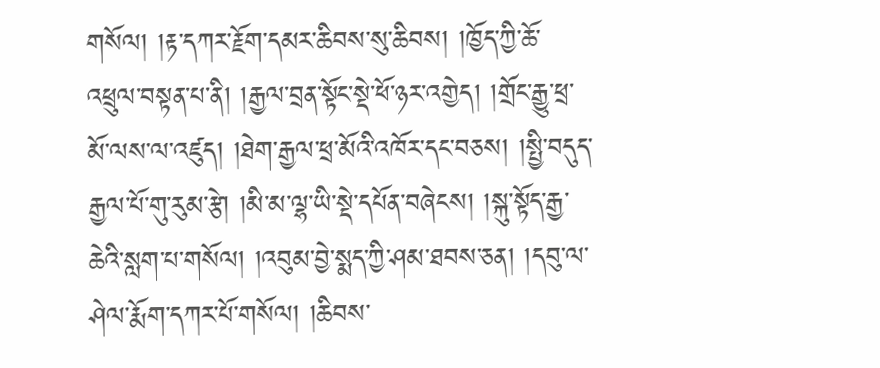གསོལ། །རྟ་དཀར་རྗོག་དམར་ཆིབས་སུ་ཆིབས། །ཁྱོད་ཀྱི་ཆོ་འཕྲུལ་བསྟན་པ་ནི། །རྒྱལ་བྲན་སྟོང་སྡེ་ཕོ་ཉར་འགྱེད། །གྲོང་རྒྱུ་ཕྲ་མོ་ལས་ལ་འཛུད། །ཐེག་རྒྱལ་ཕྲ་མོའི་འཁོར་དང་བཅས། །སྤྱི་བདུད་རྒྱལ་པོ་གུ་རུམ་རྩེ། །མི་མ་ལྷ་ཡི་སྡེ་དཔོན་བཞེངས། །སྐུ་སྟོད་རྒྱ་ཆེའི་སླག་པ་གསོལ། །འབུམ་བྱེ་སྨད་ཀྱི་ཤམ་ཐབས་ཅན། །དབུ་ལ་ཤེལ་རྨོག་དཀར་པོ་གསོལ། །ཆིབས་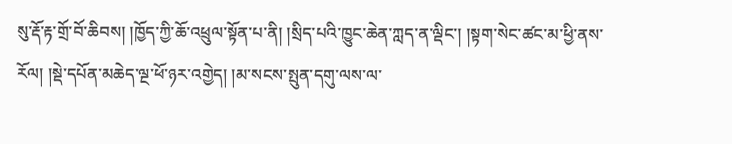སུ་རྡོ་རྟ་གྲོ་བོ་ཆིབས། །ཁྱོད་ཀྱི་ཆོ་འཕྲུལ་སྟོན་པ་ནི། །སྲིད་པའི་ཁྱུང་ཆེན་ཀླད་ན་ལྡིང་། །སྟག་སེང་ཚང་མ་ཕྱི་ནས་རོལ། །སྡེ་དཔོན་མཆེད་ལྔ་ཕོ་ཉར་འགྱེད། །མ་སངས་སྤུན་དགུ་ལས་ལ་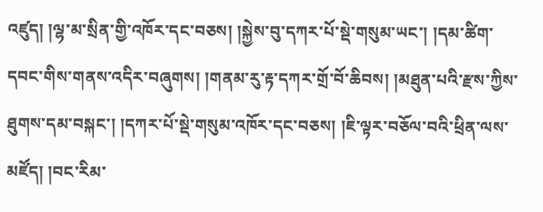འཛུད། །ལྷ་མ་སྲིན་གྱི་འཁོར་དང་བཅས། །སྐྱེས་བུ་དཀར་པོ་སྡེ་གསུམ་ཡང་། །དམ་ཚིག་དབང་གིས་གནས་འདིར་བཞུགས། །གནམ་རུ་རྟ་དཀར་གྲོ་བོ་ཆིབས། །མཐུན་པའི་རྫས་ཀྱིས་ཐུགས་དམ་བསྐང་། །དཀར་པོ་སྡེ་གསུམ་འཁོར་དང་བཅས། །ཇི་ལྟར་བཅོལ་བའི་ཕྲིན་ལས་མཛོད། །བང་རིམ་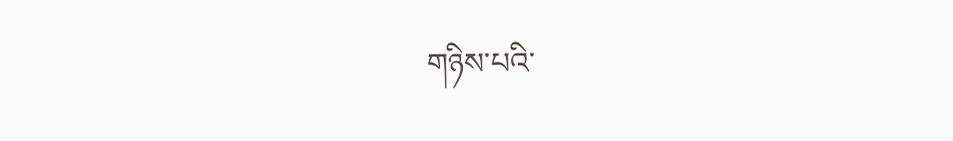གཉིས་པའི་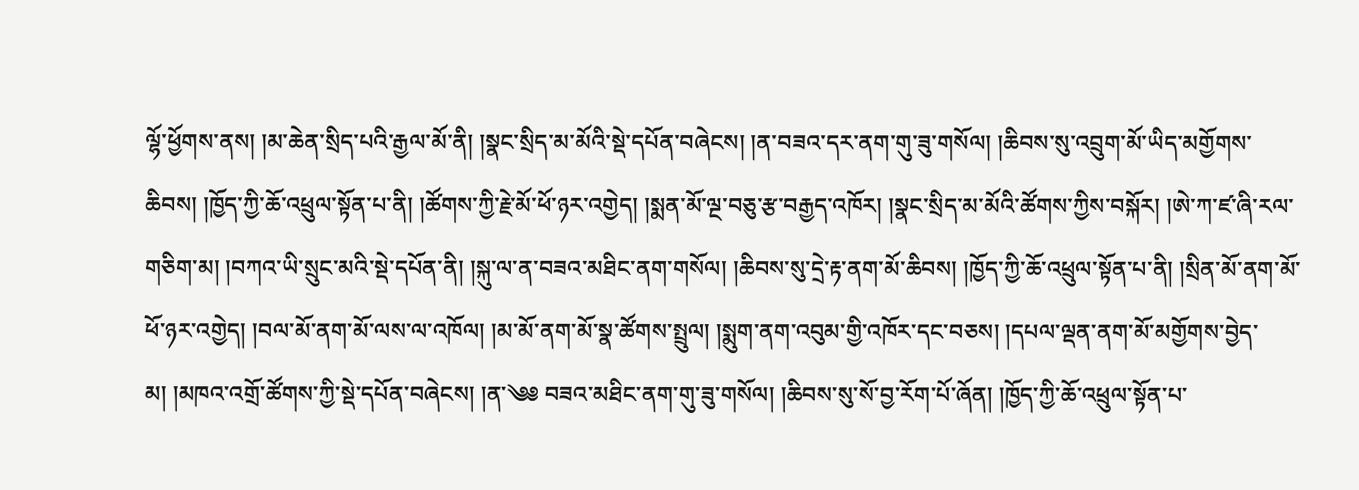ལྷོ་ཕྱོགས་ནས། །མ་ཆེན་སྲིད་པའི་རྒྱལ་མོ་ནི། །སྣང་སྲིད་མ་མོའི་སྡེ་དཔོན་བཞེངས། །ན་བཟའ་དར་ནག་གུ་ཟུ་གསོལ། །ཆིབས་སུ་འབྲུག་མོ་ཡིད་མགྱོགས་ཆིབས། །ཁྱོད་ཀྱི་ཆོ་འཕྲུལ་སྟོན་པ་ནི། །ཚོགས་ཀྱི་རྗེ་མོ་ཕོ་ཉར་འགྱེད། །སྨན་མོ་ལྔ་བཅུ་རྩ་བརྒྱད་འཁོར། །སྣང་སྲིད་མ་མོའི་ཚོགས་ཀྱིས་བསྐོར། །ཨེ་ཀ་ཛ་ཞི་རལ་གཅིག་མ། །བཀའ་ཡི་སྲུང་མའི་སྡེ་དཔོན་ནི། །སྐུ་ལ་ན་བཟའ་མཐིང་ནག་གསོལ། །ཆིབས་སུ་དྲེ་རྟ་ནག་མོ་ཆིབས། །ཁྱོད་ཀྱི་ཆོ་འཕྲུལ་སྟོན་པ་ནི། །སྲིན་མོ་ནག་མོ་ཕོ་ཉར་འགྱེད། །བལ་མོ་ནག་མོ་ལས་ལ་འཁོལ། །མ་མོ་ནག་མོ་སྣ་ཚོགས་སྤྲུལ། །སྨུག་ནག་འབུམ་གྱི་འཁོར་དང་བཅས། །དཔལ་ལྡན་ནག་མོ་མགྱོགས་བྱེད་མ། །མཁའ་འགྲོ་ཚོགས་ཀྱི་སྡེ་དཔོན་བཞེངས། །ན་༄༅ བཟའ་མཐིང་ནག་གུ་ཟུ་གསོལ། །ཆིབས་སུ་སོ་བྱ་རོག་པོ་ཞོན། །ཁྱོད་ཀྱི་ཆོ་འཕྲུལ་སྟོན་པ་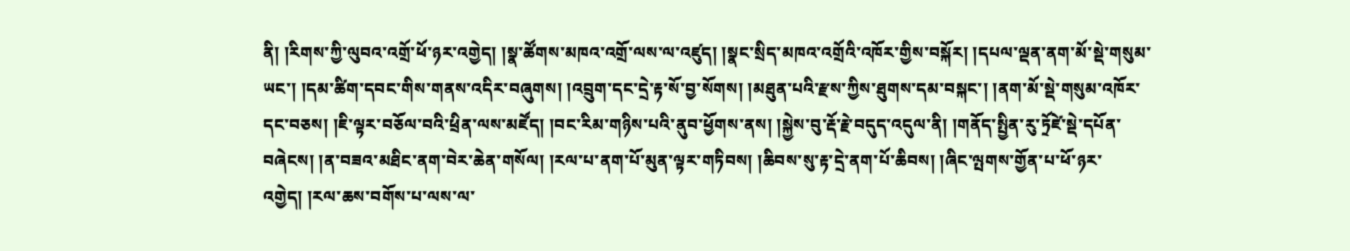ནི། །རིགས་ཀྱི་ལུབའ་འགྲོ་ཕོ་ཉར་འགྱེད། །སྣ་ཚོགས་མཁའ་འགྲོ་ལས་ལ་འཛུད། །སྣང་སྲིད་མཁའ་འགྲོའི་འཁོར་གྱིས་བསྐོར། །དཔལ་ལྡན་ནག་མོ་སྡེ་གསུམ་ཡང་། །དམ་ཚིག་དབང་གིས་གནས་འདིར་བཞུགས། །འབྲུག་དང་དྲེ་རྟ་སོ་བྱ་སོགས། །མཐུན་པའི་རྫས་ཀྱིས་ཐུགས་དམ་བསྐང་། །ནག་མོ་སྡེ་གསུམ་འཁོར་དང་བཅས། །ཇི་ལྟར་བཅོལ་བའི་ཕྲིན་ལས་མཛོད། །བང་རིམ་གཉིས་པའི་ནུབ་ཕྱོགས་ནས། །སྐྱེས་བུ་རྡོ་རྗེ་བདུད་འདུལ་ནི། །གནོད་སྤྱིན་རུ་ཏྲོཛེ་སྡེ་དཔོན་བཞེངས། །ན་བཟའ་མཐིང་ནག་བེར་ཆེན་གསོལ། །རལ་པ་ནག་པོ་མུན་ལྟར་གཏིབས། །ཆིབས་སུ་རྟ་དྲེ་ནག་པོ་ཆིབས། །ཞིང་ལྤགས་གྱོན་པ་ཕོ་ཉར་འགྱེད། །རལ་ཆས་བགོས་པ་ལས་ལ་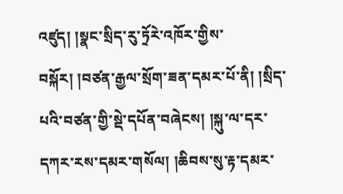འཛུད། །སྣང་སྲིད་རུ་ཏྲོརེ་འཁོར་གྱིས་བསྐོར། །བཙན་རྒྱལ་སྲོག་ཟན་དམར་པོ་ནི། །སྲིད་པའི་བཙན་གྱི་སྡེ་དཔོན་བཞེངས། །སྐུ་ལ་དར་དཀར་རས་དམར་གསོལ། །ཆིབས་སུ་རྟ་དམར་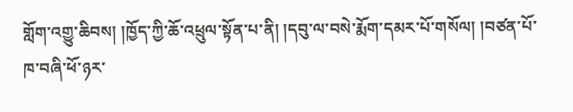གློག་འགྱུ་ཆིབས། །ཁྱོད་ཀྱི་ཆོ་འཕྲུལ་སྟོན་པ་ནི། །དབུ་ལ་བསེ་རྨོག་དམར་པོ་གསོལ། །བཙན་པོ་ཁ་བཞི་ཕོ་ཉར་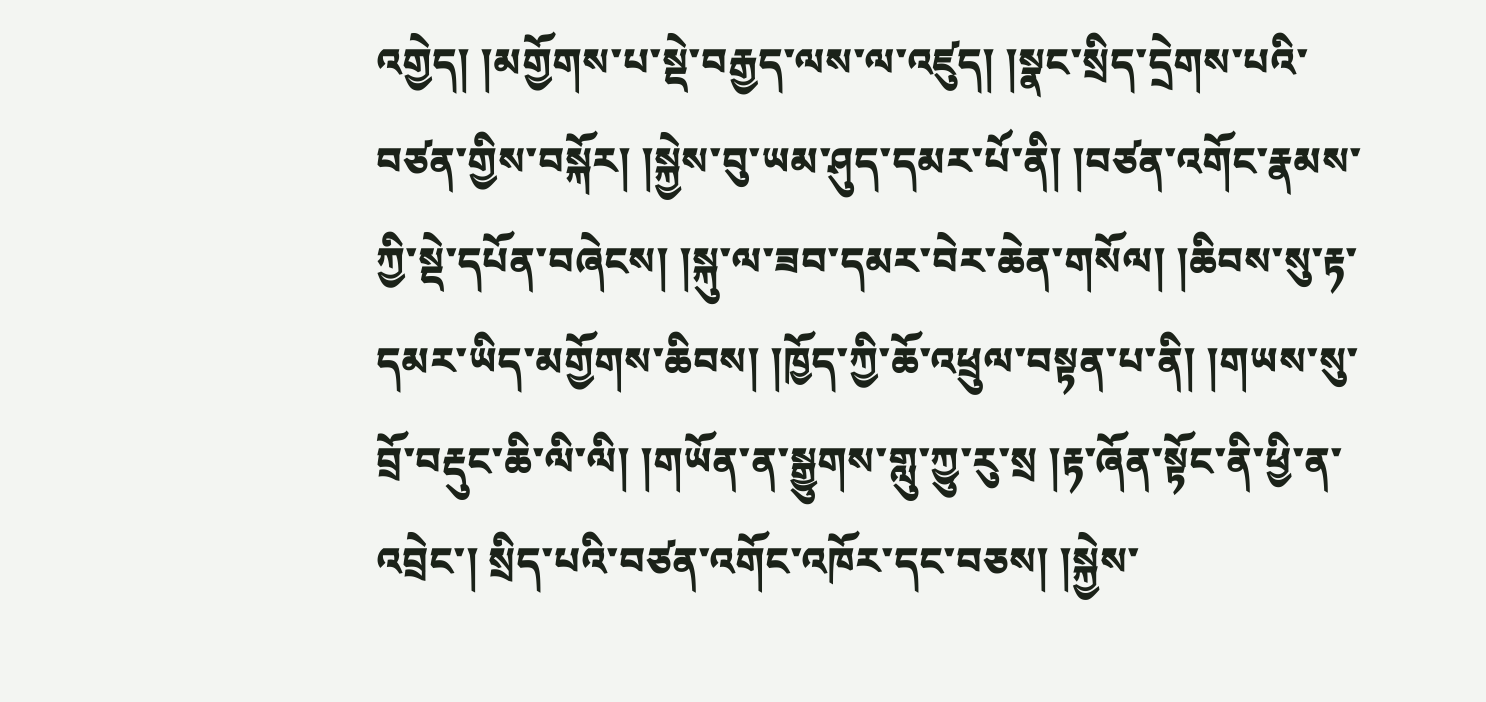འགྱེད། །མགྱོགས་པ་སྡེ་བརྒྱད་ལས་ལ་འཛུད། །སྣང་སྲིད་དྲེགས་པའི་བཙན་གྱིས་བསྐོར། །སྐྱེས་བུ་ཡམ་ཤུད་དམར་པོ་ནི། །བཙན་འགོང་རྣམས་ཀྱི་སྡེ་དཔོན་བཞེངས། །སྐུ་ལ་ཟབ་དམར་བེར་ཆེན་གསོལ། །ཆིབས་སུ་རྟ་དམར་ཡིད་མགྱོགས་ཆིབས། །ཁྱོད་ཀྱི་ཆོ་འཕྲུལ་བསྟན་པ་ནི། །གཡས་སུ་བྲོ་བརྡུང་ཆི་ལི་ལི། །གཡོན་ན་སྒྱུགས་གླུ་ཀྱུ་རུ་སྲ །རྟ་ཞོན་སྟོང་ནི་ཕྱི་ན་འབྲེང་། སྲིད་པའི་བཙན་འགོང་འཁོར་དང་བཅས། །སྐྱེས་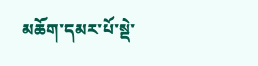མཆོག་དམར་པོ་སྡེ་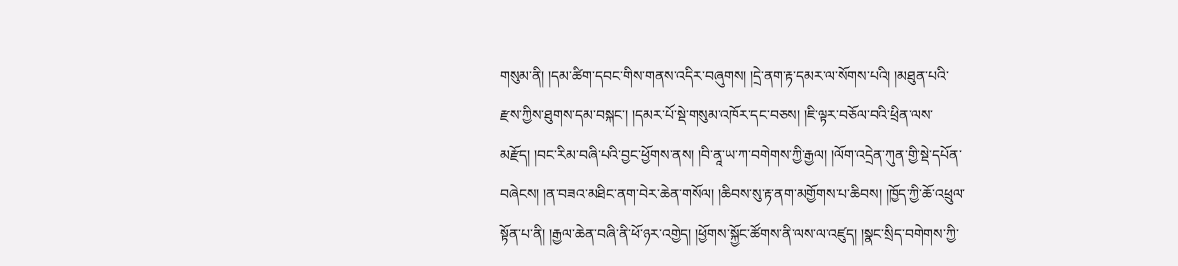གསུམ་ནི། །དམ་ཚིག་དབང་གིས་གནས་འདིར་བཞུགས། །དྲེ་ནག་རྟ་དམར་ལ་སོགས་པའི། །མཐུན་པའི་རྫས་ཀྱིས་ཐུགས་དམ་བསྐང་། །དམར་པོ་སྡེ་གསུམ་འཁོར་དང་བཅས། །ཇི་ལྟར་བཅོལ་བའི་ཕྲིན་ལས་མརྫོད། །བང་རིམ་བཞི་པའི་བྱང་ཕྱོགས་ནས། །བི་ནཱ་ཡ་ཀ་བགེགས་ཀྱི་རྒྱལ། །ལོག་འདྲེན་ཀུན་གྱི་སྡེ་དཔོན་བཞེངས། །ན་བཟའ་མཐིང་ནག་བེར་ཆེན་གསོལ། །ཆིབས་སུ་རྟ་ནག་མགྱོགས་པ་ཆིབས། །ཁྱོད་ཀྱི་ཆོ་འཕྲུལ་སྟོན་པ་ནི། །རྒྱལ་ཆེན་བཞི་ནི་ཕོ་ཉར་འགྱེད། །ཕྱོགས་སྐྱོང་ཚོགས་ནི་ལས་ལ་འཛུད། །སྣང་སྲིད་བགེགས་ཀྱི་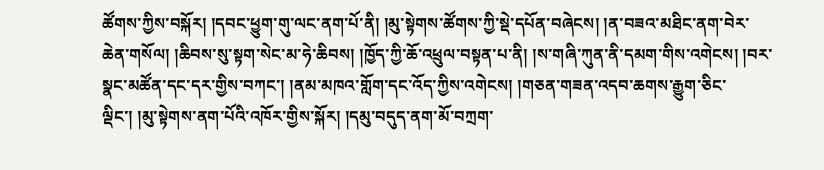ཚོགས་ཀྱིས་བསྐོར། །དབང་ཕྱུག་གུ་ལང་ནག་པོ་ནི། །མུ་སྟེགས་ཚོགས་ཀྱི་སྡེ་དཔོན་བཞེངས། །ན་བཟའ་མཐིང་ནག་བེར་ཆེན་གསོལ། །ཆིབས་སུ་སྟག་སེང་མ་ཧེ་ཆིབས། །ཁྱོད་ཀྱི་ཆོ་འཕྲུལ་བསྟན་པ་ནི། །ས་གཞི་ཀུན་ནི་དམག་གིས་འགེངས། །བར་སྣང་མཚོན་དང་དར་གྱིས་བཀང་། །ནམ་མཁའ་གློག་དང་འོད་ཀྱིས་འགེངས། །གཅན་གཟན་འདབ་ཆགས་རྒྱུག་ཅིང་ལྡིང་། །མུ་སྟེགས་ནག་པོའི་འཁོར་གྱིས་སྐོར། །དམུ་བདུད་ནག་མོ་བཀྲག་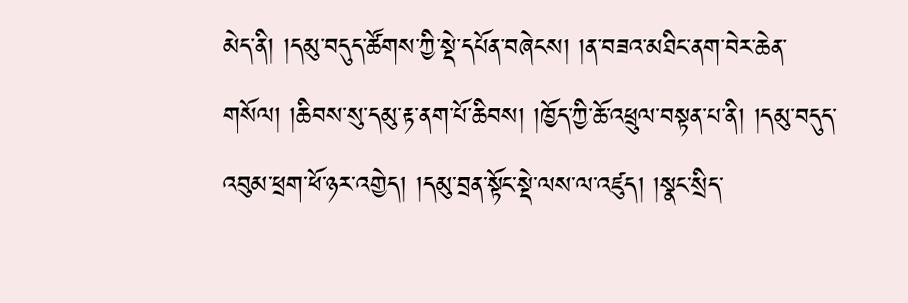མེད་ནི། །དམུ་བདུད་ཚོགས་ཀྱི་སྡེ་དཔོན་བཞེངས། །ན་བཟའ་མཐིང་ནག་བེར་ཆེན་གསོལ། །ཆིབས་སུ་དམུ་རྟ་ནག་པོ་ཆིབས། །ཁྱོད་ཀྱི་ཆོ་འཕྲུལ་བསྟན་པ་ནི། །དམུ་བདུད་འབུམ་ཕྲག་ཕོ་ཉར་འགྱེད། །དམུ་བྲན་སྟོང་སྡེ་ལས་ལ་འཛུད། །སྣང་སྲིད་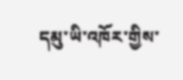དམུ་ཡི་འཁོར་གྱིས་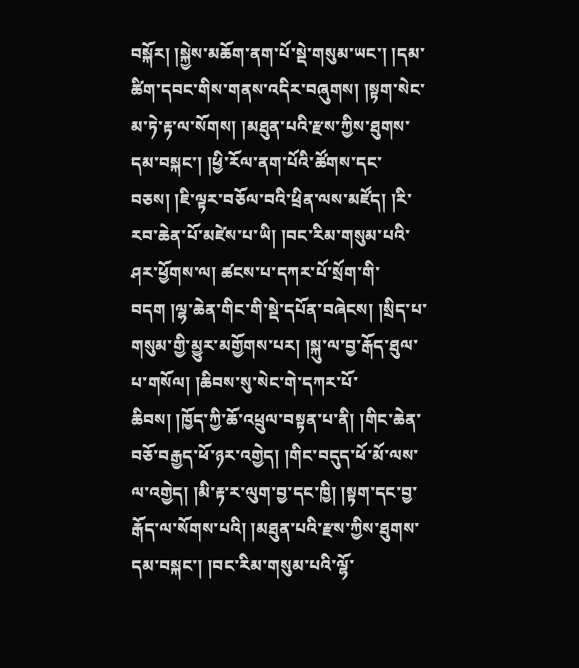བསྐོར། །སྐྱེས་མཆོག་ནག་པོ་སྡེ་གསུམ་ཡང་། །དམ་ཚིག་དབང་གིས་གནས་འདིར་བཞུགས། །སྟག་སེང་མ་ཏེ་རྟ་ལ་སོགས། །མཐུན་པའི་རྫས་ཀྱིས་ཐུགས་དམ་བསྐང་། །ཕྱི་རོལ་ནག་པོའི་ཚོགས་དང་བཅས། །ཇི་ལྟར་བཅོལ་བའི་ཕྲིན་ལས་མཛོད། །རི་རབ་ཆེན་པོ་མཛེས་པ་ཡི། །བང་རིམ་གསུམ་པའི་ཤར་ཕྱོགས་ལ། ཚངས་པ་དཀར་པོ་སྲོག་གི་བདག །ལྷ་ཆེན་གིང་གི་སྡེ་དཔོན་བཞེངས། །སྲིད་པ་གསུམ་གྱི་མྱུར་མགྱོགས་པར། །སྐུ་ལ་བྱ་རྒོད་ཐུལ་པ་གསོལ། །ཆིབས་སུ་སེང་གེ་དཀར་པོ་ཆིབས། །ཁྱོད་ཀྱི་ཆོ་འཕྲུལ་བསྟན་པ་ནི། །གིང་ཆེན་བཅོ་བརྒྱད་ཕོ་ཉར་འགྱེད། །གིང་བདུད་ཕོ་མོ་ལས་ལ་འགྱེད། །མི་རྟ་ར་ལུག་བྱ་དང་ཁྱི། །སྟག་དང་བྱ་རྒོད་ལ་སོགས་པའི། །མཐུན་པའི་རྫས་ཀྱིས་ཐུགས་དམ་བསྐང་། །བང་རིམ་གསུམ་པའི་ལྷོ་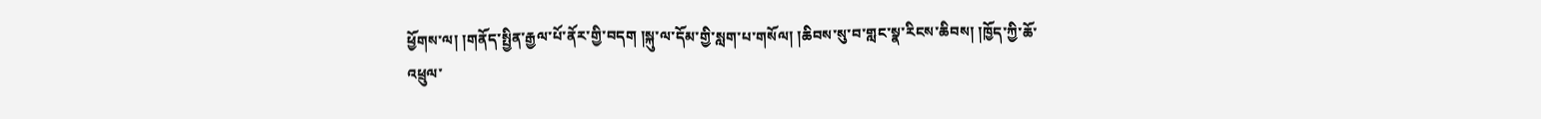ཕྱོགས་ལ། །གནོད་སྤྱིན་རྒྱལ་པོ་ནོར་གྱི་བདག །སྐུ་ལ་དོམ་གྱི་སླག་པ་གསོལ། །ཆིབས་སུ་བ་གླང་སྣ་རིངས་ཆིབས། །ཁྱོད་ཀྱི་ཆོ་འཕྲུལ་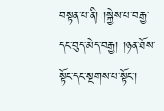བསྟན་པ་ནི། །སྐྱེས་པ་བརྒྱ་དང་བུད་མེད་བརྒྱ། །ཉན་ཐོས་སྟོང་དང་སྔགས་པ་སྟོང་།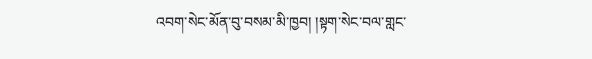འབག་སེང་མོན་བུ་བསམ་མི་ཁྱབ། །སྟག་སེང་བལ་གླང་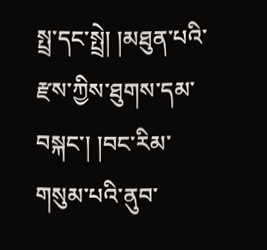སྤྲ་དང་སྤྲེ། །མཐུན་པའི་རྫས་ཀྱིས་ཐུགས་དམ་བསྐང་། །བང་རིམ་གསུམ་པའི་ནུབ་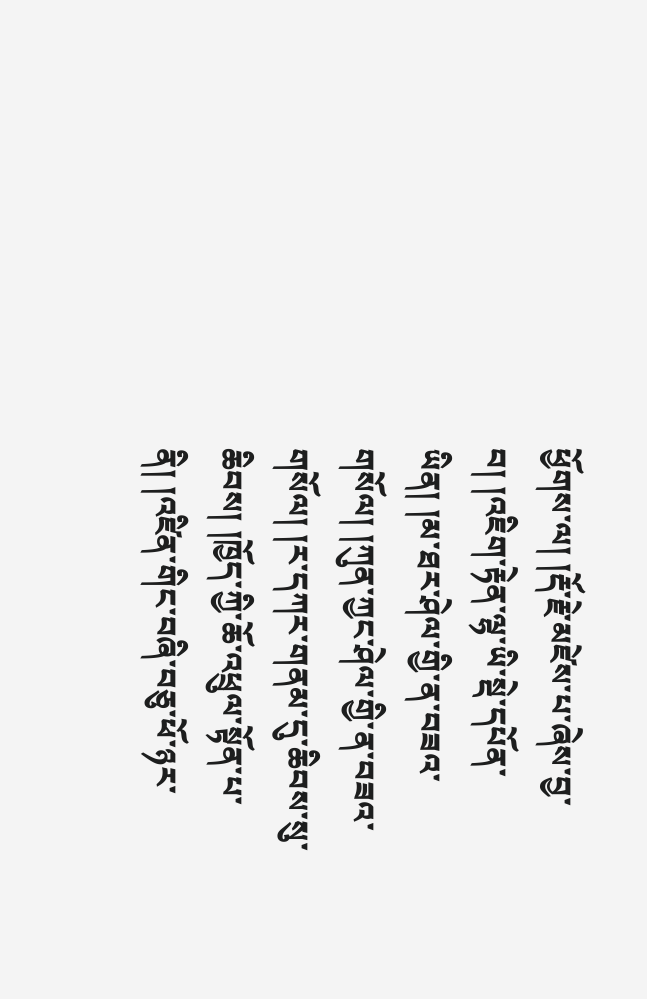ཕྱོགས་ལ། །རྡོ་རྗེ་མཛེས་པ་ཞེས་བྱ་བ། །འཇིག་རྟེན་ལྷ་ཡི་སྡེ་དཔོན་ཡིན། །མ་ཐར་ཤེལ་གྱི་ན་བཟའ་གསོལ། །ཀུན་ཀྱང་ཤེལ་གྱི་ན་བཟའ་གསོལ། །ར་དཀར་གནམ་དུ་ཆིབས་སུ་ཆིབས། །ཁྱོད་ཀྱི་ཆོ་འཕྲུལ་སྟོན་པ་ནི། །འཛིན་གིང་བཞི་བཅུ་ཕོ་ཉར་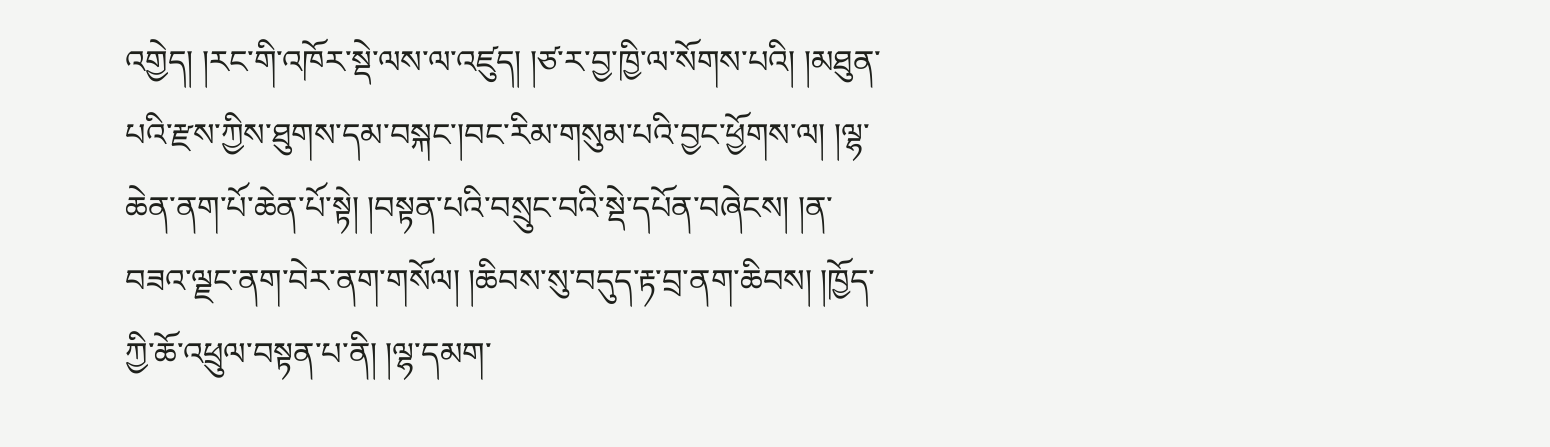འགྱེད། །རང་གི་འཁོར་སྡེ་ལས་ལ་འཛུད། །ཙ་ར་བྱ་ཁྱི་ལ་སོགས་པའི། །མཐུན་པའི་རྫས་ཀྱིས་ཐུགས་དམ་བསྐང་།བང་རིམ་གསུམ་པའི་བྱང་ཕྱོགས་ལ། །ལྷ་ཆེན་ནག་པོ་ཆེན་པོ་སྟེ། །བསྟན་པའི་བསྲུང་བའི་སྡེ་དཔོན་བཞེངས། །ན་བཟའ་ལྗང་ནག་བེར་ནག་གསོལ། །ཆིབས་སུ་བདུད་རྟ་བྲ་ནག་ཆིབས། །ཁྱོད་ཀྱི་ཆོ་འཕྲུལ་བསྟན་པ་ནི། །ལྷ་དམག་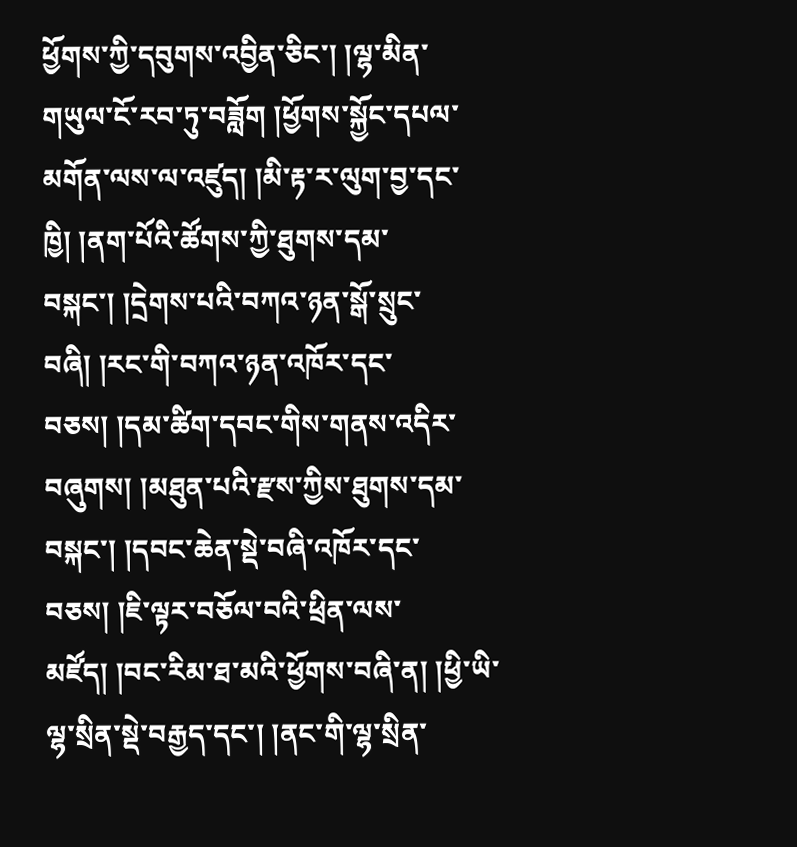ཕྱོགས་ཀྱི་དབུགས་འབྱིན་ཅིང་། །ལྷ་མིན་གཡུལ་ངོ་རབ་ཏུ་བཟློག །ཕྱོགས་སྐྱོང་དཔལ་མགོན་ལས་ལ་འཛུད། །མི་རྟ་ར་ལུག་བྱ་དང་ཁྱི། །ནག་པོའི་ཚོགས་ཀྱི་ཐུགས་དམ་བསྐང་། །དྲེགས་པའི་བཀའ་ཉན་སྒོ་སྲུང་བཞི། །རང་གི་བཀའ་ཉན་འཁོར་དང་བཅས། །དམ་ཚིག་དབང་གིས་གནས་འདིར་བཞུགས། །མཐུན་པའི་རྫས་ཀྱིས་ཐུགས་དམ་བསྐང་། །དབང་ཆེན་སྡེ་བཞི་འཁོར་དང་བཅས། །ཇི་ལྟར་བཅོལ་བའི་ཕྲིན་ལས་མཛོད། །བང་རིམ་ཐ་མའི་ཕྱོགས་བཞི་ན། །ཕྱི་ཡི་ལྷ་སྲིན་སྡེ་བརྒྱད་དང་། །ནང་གི་ལྷ་སྲིན་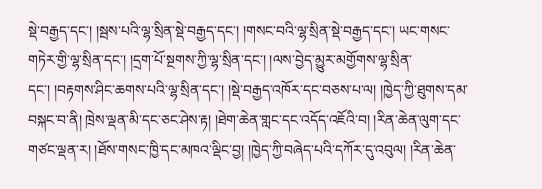སྡེ་བརྒྱད་དང་། །སྦས་པའི་ལྷ་སྲིན་སྡེ་བརྒྱད་དང་། །གསང་བའི་ལྷ་སྲིན་སྡེ་བརྒྱད་དང་། ཡང་གསང་གཏེར་གྱི་ལྷ་སྲིན་དང་། །དྲག་པོ་སྔགས་ཀྱི་ལྷ་སྲིན་དང་། །ལས་བྱེད་མྱུར་མགྱོགས་ལྷ་སྲིན་དང་། །བརྟགས་ཤིང་ཆགས་པའི་ལྷ་སྲིན་དང་། །སྡེ་བརྒྱད་འཁོར་དང་བཅས་པ་ལ། །ཁྱེད་ཀྱི་ཐུགས་དམ་བསྐང་བ་ནི། ཁྲེས་ལྡན་མི་དང་ཅང་ཤེས་རྟ། །ཐེག་ཆེན་གླང་དང་འདོད་འཇོའི་བ། །རིན་ཆེན་ལུག་དང་གཙང་ལྡན་ར། །ཐོས་གསང་ཁྱི་དང་མཁའ་ལྡིང་བྱ། །ཁྱེད་ཀྱི་བཞེད་པའི་དཀོར་དུ་འབུལ། །རིན་ཆེན་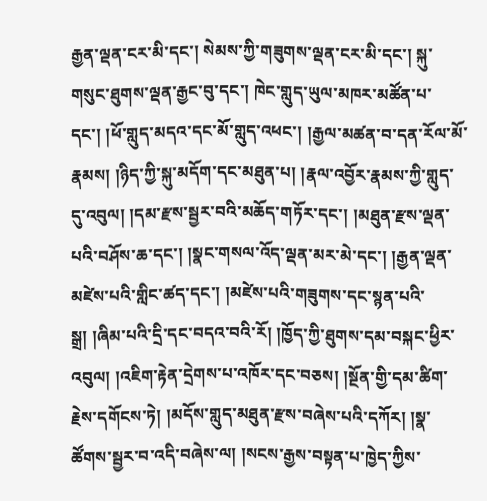རྒྱན་ལྡན་ངར་མི་དང་། སེམས་ཀྱི་གཟུགས་ལྡན་ངར་མི་དང་། སྐུ་གསུང་ཐུགས་ལྡན་རྒྱང་བུ་དང་། ཁེང་གླུད་ཡུལ་མཁར་མཚོན་པ་དང་། །ཕོ་གླུད་མདའ་དང་མོ་གླུད་འཕང་། །རྒྱལ་མཚན་བ་དན་རོལ་མོ་རྣམས། །ཉིད་ཀྱི་སྐུ་མདོག་དང་མཐུན་པ། །རྣལ་འབྱོར་རྣམས་ཀྱི་གླུད་དུ་འབུལ། །དམ་རྫས་སྦྱར་བའི་མཆོད་གཏོར་དང་། །མཐུན་རྫས་ལྡན་པའི་བཤོས་ཆ་དང་། །སྣང་གསལ་འོད་ལྡན་མར་མེ་དང་། །རྒྱན་ལྡན་མཛེས་པའི་གླིང་ཚད་དང་། །མཛེས་པའི་གཟུགས་དང་སྙན་པའི་སྒྲ། །ཞིམ་པའི་དྲི་དང་བདའ་བའི་རོ། །ཁྱོད་ཀྱི་ཐུགས་དམ་བསྐང་ཕྱིར་འབུལ། །འཇིག་རྟེན་དྲེགས་པ་འཁོར་དང་བཅས། །སྔོན་གྱི་དམ་ཚིག་རྗེས་དགོངས་ཏེ། །མདོས་གླུད་མཐུན་རྫས་བཞེས་པའི་དཀོར། །སྣ་ཚོགས་སྦྱར་བ་འདི་བཞེས་ལ། །སངས་རྒྱས་བསྟན་པ་ཁྱེད་ཀྱིས་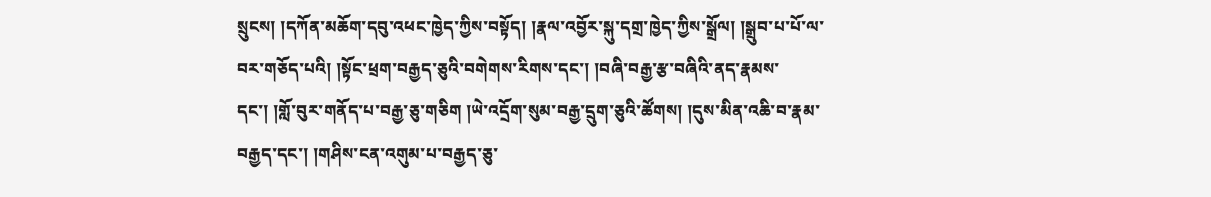སྲུངས། །དཀོན་མཆོག་དབུ་འཕང་ཁྱེད་ཀྱིས་བསྟོད། །རྣལ་འབྱོར་སྐུ་དགྲ་ཁྱེད་ཀྱིས་སྒྲོལ། །སྒྲུབ་པ་པོ་ལ་བར་གཅོད་པའི། །སྟོང་ཕྲག་བརྒྱད་ཅུའི་བགེགས་རིགས་དང་། །བཞི་བརྒྱ་རྩ་བཞིའི་ནད་རྣམས་དང་། །གློ་བུར་གནོད་པ་བརྒྱ་ཅུ་གཅིག །ཡེ་འདྲོག་སུམ་བརྒྱ་དྲུག་ཅུའི་ཚོགས། །དུས་མིན་འཆི་བ་རྣམ་བརྒྱད་དང་། །གཤིས་ངན་འགུམ་པ་བརྒྱད་ཅུ་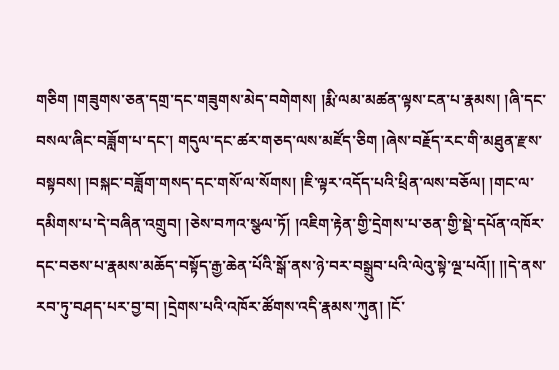གཅིག །གཟུགས་ཅན་དགྲ་དང་གཟུགས་མེད་བགེགས། །རྨི་ལམ་མཚན་ལྟས་ངན་པ་རྣམས། །ཞི་དང་བསལ་ཞིང་བཟློག་པ་དང་། གདུལ་དང་ཚར་གཅད་ལས་མཛོད་ཅིག །ཞེས་བརྗོད་རང་གི་མཐུན་རྫས་བསྟབས། །བསྐང་བཟློག་གསད་དང་གསོ་ལ་སོགས། །ཇི་ལྟར་འདོད་པའི་ཕྲིན་ལས་བཅོལ། །གང་ལ་དམིགས་པ་དེ་བཞིན་འགྲུབ། །ཅེས་བཀའ་སྩལ་ཏོ། །འཇིག་རྟེན་གྱི་དྲེགས་པ་ཅན་གྱི་སྡེ་དཔོན་འཁོར་དང་བཅས་པ་རྣམས་མཆོད་བསྟོད་རྒྱ་ཆེན་པོའི་སྒོ་ནས་ཉེ་བར་བསྒྲུབ་པའི་ལེའུ་སྟེ་ལྔ་པའོ།། །།དེ་ནས་རབ་ཏུ་བཤད་པར་བྱ་བ། །དྲེགས་པའི་འཁོར་ཚོགས་འདི་རྣམས་ཀུན། །ངོ་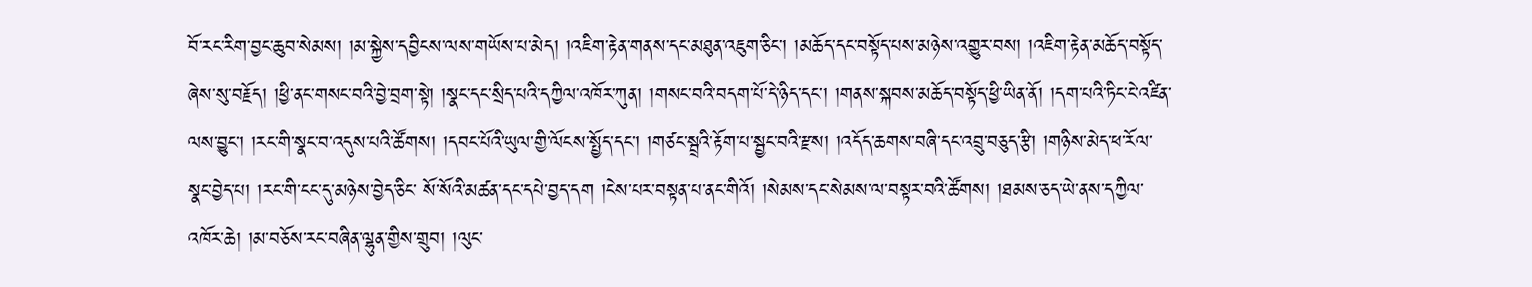བོ་རང་རིག་བྱང་ཆུབ་སེམས། །མ་སྐྱེས་དབྱིངས་ལས་གཡོས་པ་མེད། །འཇིག་རྟེན་གནས་དང་མཐུན་འཇུག་ཅིང་། །མཆོད་དང་བསྟོད་པས་མཉེས་འགྱུར་བས། །འཇིག་རྟེན་མཆོད་བསྟོད་ཞེས་སུ་བརྗོད། །ཕྱི་ནང་གསང་བའི་བྱེ་བྲག་སྟེ། །སྣང་དང་སྲིད་པའི་དཀྱིལ་འཁོར་ཀུན། །གསང་བའི་བདག་པོ་དེ་ཉིད་དང་། །གནས་སྐབས་མཆོད་བསྟོད་ཕྱི་ཡིན་ནོ། །དག་པའི་ཏིང་ངེ་འཛིན་ལས་བྱུང་། །རང་གི་སྣང་བ་འདུས་པའི་ཚོགས། །དབང་པོའི་ཡུལ་གྱི་ལོངས་སྤྱོད་དང་། །གཙང་སྦྲའི་རྟོག་པ་སྦྱང་བའི་རྫས། །འདོད་ཆགས་བཞི་དང་འབྲུ་བཅུད་རྩི། །གཉིས་མེད་ཕ་རོལ་སྣང་བྱེད་པ། །རང་གི་ངང་དུ་མཉེས་བྱེད་ཅིང་ སོ་སོའི་མཚན་དང་དཔེ་བྱད་དག །ངེས་པར་བསྟན་པ་ནང་གིའོ། །སེམས་དང་སེམས་ལ་བསྟར་བའི་ཚོགས། །ཐམས་ཅད་ཡེ་ནས་དཀྱིལ་འཁོར་ཆེ། །མ་བཅོས་རང་བཞིན་ལྷུན་གྱིས་གྲུབ། །ལུང་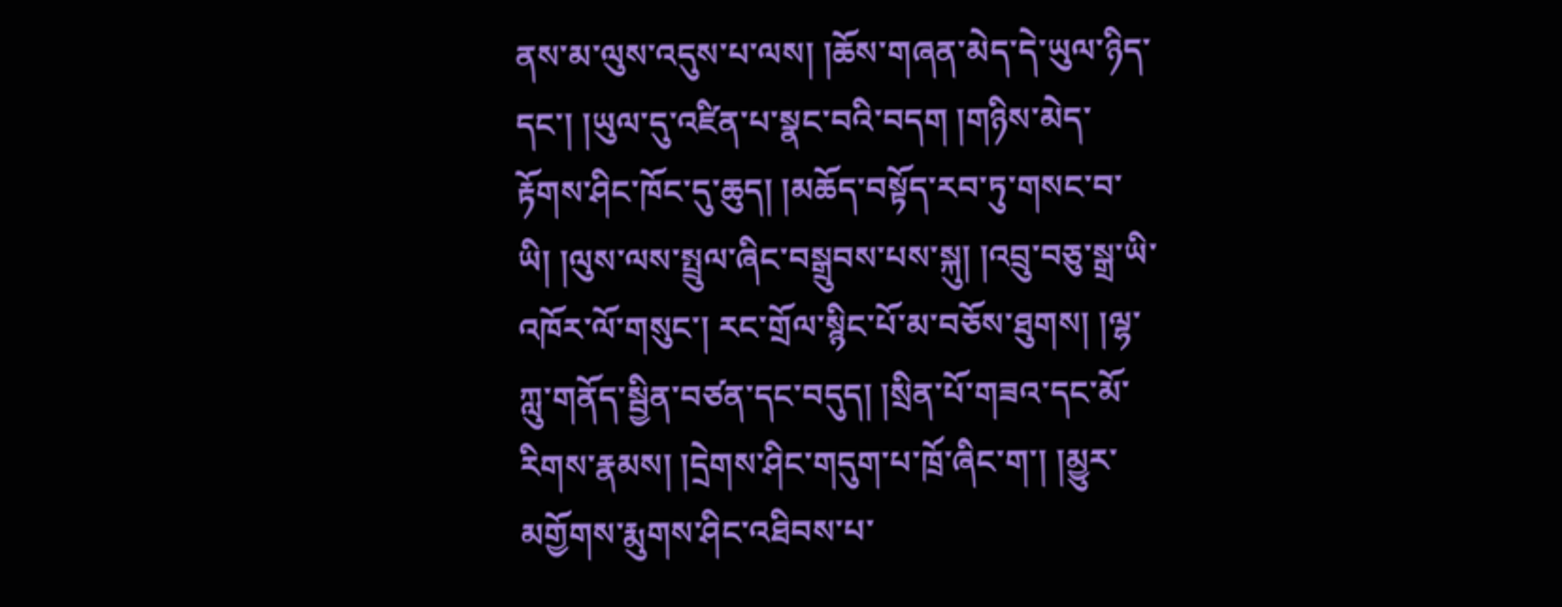ནས་མ་ལུས་འདུས་པ་ལས། །ཆོས་གཞན་མེད་དེ་ཡུལ་ཉིད་དང་། །ཡུལ་དུ་འཛིན་པ་སྣང་བའི་བདག །གཉིས་མེད་རྟོགས་ཤིང་ཁོང་དུ་ཆུད། །མཆོད་བསྟོད་རབ་ཏུ་གསང་བ་ཡི། །ལུས་ལས་སྤྲུལ་ཞིང་བསྒྲུབས་པས་སྐུ། །འབྲུ་བཅུ་སྒྲ་ཡི་འཁོར་ལོ་གསུང་། རང་གྲོལ་སྙིང་པོ་མ་བཅོས་ཐུགས། །ལྷ་ཀླུ་གནོད་སྦྱིན་བཙན་དང་བདུད། །སྲིན་པོ་གཟའ་དང་མོ་རིགས་རྣམས། །དྲེགས་ཤིང་གདུག་པ་ཁྲོ་ཞིང་ག་། །མྱུར་མགྱོགས་རྨུགས་ཤིང་འཐིབས་པ་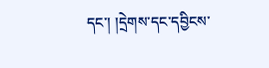དང་། །དྲེགས་དང་དབྱིངས་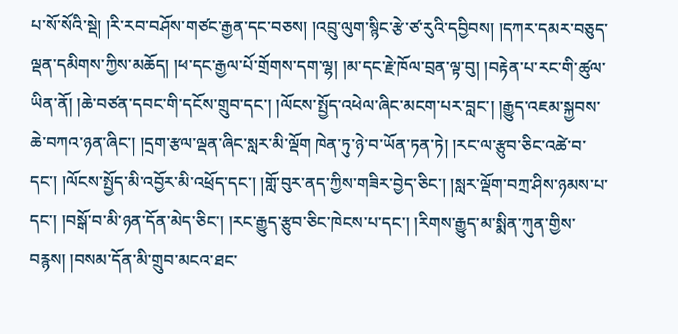པ་སོ་སོའི་སྡེ། །རི་རབ་བཤོས་གཙང་རྒྱན་དང་བཅས། །འབྲུ་ལུག་སྙིང་རྩེ་ཙ་རུའི་དབྱིབས། །དཀར་དམར་བཅུད་ལྡན་དམིགས་ཀྱིས་མཆོད། །ཕ་དང་རྒྱལ་པོ་གྲོགས་དག་ལྷ། །མ་དང་རྗེ་ཁོལ་བྲན་ལྟ་བུ། །བརྟེན་པ་རང་གི་ཚུལ་ཡིན་ནོ། །ཆེ་བཙན་དབང་གི་དངོས་གྲུབ་དང་། །ལོངས་སྤྱོད་འཕེལ་ཞིང་མངག་པར་བླང་། །རྒྱུད་འཇམ་སྐྱབས་ཆེ་བཀའ་ཉན་ཞིང་། །དྲག་རྩལ་ལྡན་ཞིང་སླར་མི་ལྡོག ཁེན་ཏུ་ཉེ་བ་ཡོན་ཏན་ཏེ། །རང་ལ་རྩུབ་ཅིང་འཚེ་བ་དང་། །ལོངས་སྤྱོད་མི་འབྱོར་མི་འཕྲོད་དང་། །གློ་བུར་ནད་ཀྱིས་གཟིར་བྱེད་ཅིང་། །སླར་ལྡོག་བཀྲ་ཤིས་ཉམས་པ་དང་། །བསྒོ་བ་མི་ཉན་དོན་མེད་ཅིང་། །རང་རྒྱུད་རྩུབ་ཅིང་ཁེངས་པ་དང་། །རིགས་རྒྱུད་མ་སྨིན་ཀུན་གྱིས་བརྙས། །བསམ་དོན་མི་གྲུབ་མངའ་ཐང་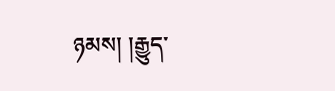ཉམས། །རྒྱུད་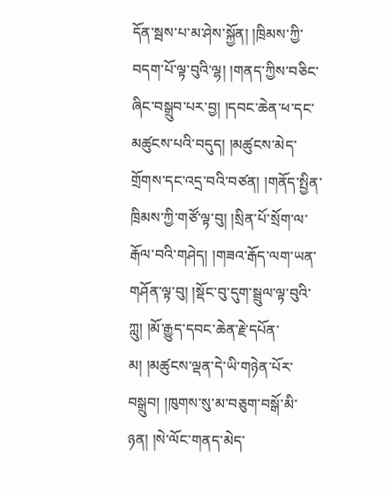དོན་སྦས་པ་མ་ཤེས་སྐྱོན། །ཁྲིམས་ཀྱི་བདག་པོ་ལྟ་བུའི་ལྷ། །གནད་ཀྱིས་བཅིང་ཞིང་བསྒྲུབ་པར་བྱ། །དབང་ཆེན་ཕ་དང་མཚུངས་པའི་བདུད། །མཚུངས་མེད་གྲོགས་དང་འདྲ་བའི་བཙན། །གནོད་སྤྱིན་ཁྲིམས་ཀྱི་གཙོ་ལྟ་བུ། །སྲིན་པོ་སྲོག་ལ་རྒོལ་བའི་གཤེད། །གཟའ་རྒོད་ལག་ཡན་གཤོན་ལྟ་བུ། །སྡོང་བུ་དུག་སྦྲུལ་ལྟ་བུའི་ཀླུ། །མོ་རྒྱུད་དབང་ཆེན་རྗེ་དཔོན་མ། །མཚུངས་ལྡན་དེ་ཡི་གཉེན་པོར་བསྒྲུབ། །ཁུགས་སུ་མ་བཅུག་བསྒོ་མི་ཉན། །སེ་ལོང་གནད་མེད་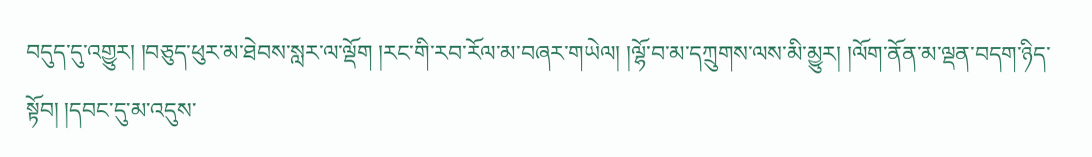བདུད་དུ་འགྱུར། །བཅུད་ཕུར་མ་ཐེབས་སླར་ལ་ལྡོག །རང་གི་རབ་རོལ་མ་བཞར་གཡེལ། །ལྷོ་བ་མ་དཀྲུགས་ལས་མི་མྱུར། །ལོག་ནོན་མ་ལྡན་བདག་ཉིད་སྟོབ། །དབང་དུ་མ་འདུས་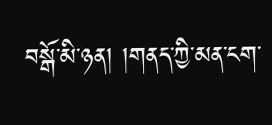བསྒོ་མི་ཉན། །གནད་ཀྱི་མན་ངག་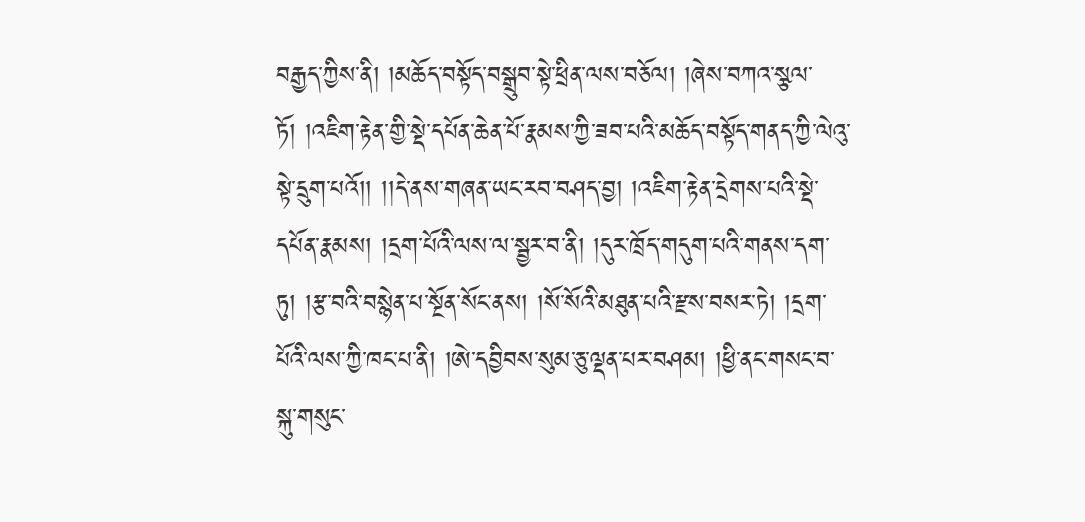བརྒྱད་ཀྱིས་ནི། །མཆོད་བསྟོད་བསྒྲུབ་སྟེ་ཕྲིན་ལས་བཅོལ། །ཞེས་བཀའ་སྩལ་ཏོ། །འཇིག་རྟེན་གྱི་སྡེ་དཔོན་ཆེན་པོ་རྣམས་ཀྱི་ཟབ་པའི་མཆོད་བསྟོད་གནད་ཀྱི་ལེའུ་སྟེ་དྲུག་པའོ།། །།དེ་ནས་གཞན་ཡང་རབ་བཤད་བྱ། །འཇིག་རྟེན་དྲེགས་པའི་སྡེ་དཔོན་རྣམས། །དྲག་པོའི་ལས་ལ་སྦྱར་བ་ནི། །དུར་ཁྲོད་གདུག་པའི་གནས་དག་ཏུ། །རྩ་བའི་བསྙེན་པ་སྔོན་སོང་ནས། །སོ་སོའི་མཐུན་པའི་རྫས་བསར་ཏེ། །དྲག་པོའི་ལས་ཀྱི་ཁང་པ་ནི། །ཨེ་དབྱིབས་སུམ་ཅུ་ལྡན་པར་བཤམ། །ཕྱི་ནང་གསང་བ་སྐུ་གསུང་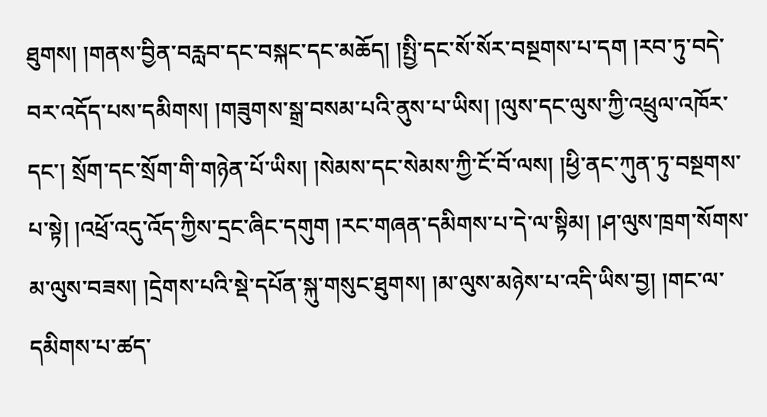ཐུགས། །གནས་བྱིན་བརླབ་དང་བསྐང་དང་མཆོད། །སྤྱི་དང་སོ་སོར་བསྔགས་པ་དག །རབ་ཏུ་བདེ་བར་འདོད་པས་དམིགས། །གཟུགས་སྒྲ་བསམ་པའི་ནུས་པ་ཡིས། །ལུས་དང་ལུས་ཀྱི་འཕྲུལ་འཁོར་དང་། སྲོག་དང་སྲོག་གི་གཉེན་པོ་ཡིས། །སེམས་དང་སེམས་ཀྱི་ངོ་བོ་ལས། །ཕྱི་ནང་ཀུན་ཏུ་བསྔགས་པ་སྟེ། །འཕྲོ་འདུ་འོད་ཀྱིས་དྲང་ཞིང་དགུག །རང་གཞན་དམིགས་པ་དེ་ལ་སྟིམ། །ཤ་ལུས་ཁྲག་སོགས་མ་ལུས་བཟས། །དྲེགས་པའི་སྡེ་དཔོན་སྐུ་གསུང་ཐུགས། །མ་ལུས་མཉེས་པ་འདི་ཡིས་བྱ། །གང་ལ་དམིགས་པ་ཚད་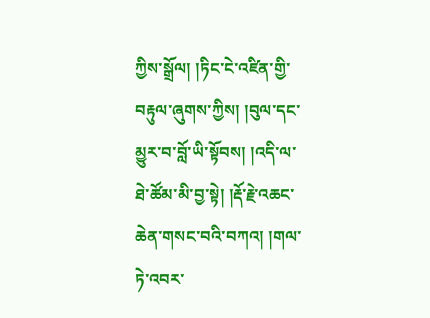ཀྱིས་སྒྲོལ། །ཏིང་ངེ་འཛིན་གྱི་བརྟུལ་ཞུགས་ཀྱིས། །བུལ་དང་མྱུར་བ་བློ་ཡི་སྟོབས། །འདི་ལ་ཐེ་ཚོམ་མི་བྱ་སྟེ། །རྡོ་རྗེ་འཆང་ཆེན་གསང་བའི་བཀའ། །གལ་ཏེ་འབར་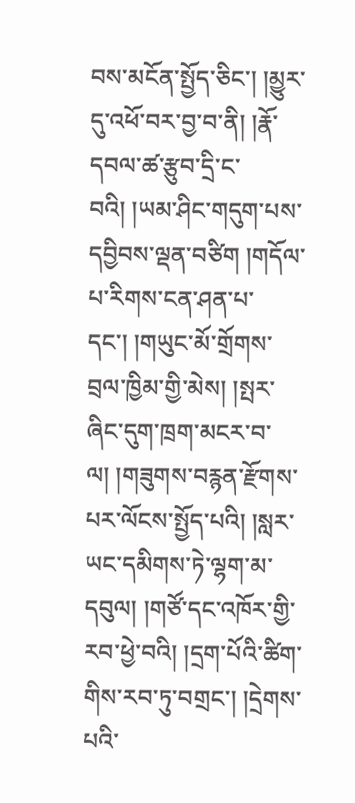བས་མངོན་སྤྱོད་ཅིང་། །མྱུར་དུ་འཕོ་བར་བྱ་བ་ནི། །རྣོ་དབལ་ཚ་རྩུབ་དྲི་ང་བའི། །ཡམ་ཤིང་གདུག་པས་དབྱིབས་ལྡན་བཙིག །གདོལ་པ་རིགས་ངན་ཤན་པ་དང་། །གཡུང་མོ་གྲོགས་བྲལ་ཁྱིམ་གྱི་མེས། །སྤར་ཞིང་དུག་ཁྲག་མངར་བ་ལ། །གཟུགས་བརྙན་རྫོགས་པར་ལོངས་སྤྱོད་པའི། །སླར་ཡང་དམིགས་ཏེ་ལྷག་མ་དབུལ། །གཙོ་དང་འཁོར་གྱི་རབ་ཕྱེ་བའི། །དྲག་པོའི་ཚིག་གིས་རབ་ཏུ་བགྲང་། །དྲེགས་པའི་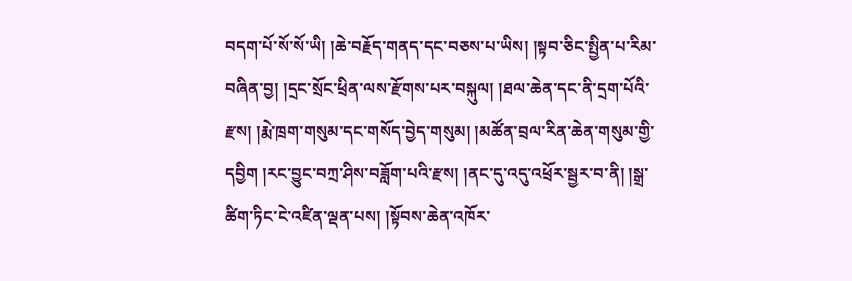བདག་པོ་སོ་སོ་ཡི། །ཆེ་བརྗོད་གནད་དང་བཅས་པ་ཡིས། །སྟབ་ཅིང་སྤྱིན་པ་རིམ་བཞིན་བྱ། །དྲང་སྲོང་ཕྲིན་ལས་རྫོགས་པར་བསྐུལ། །ཐལ་ཆེན་དང་ནི་དྲག་པོའི་རྫས། །རྨེ་ཁྲག་གསུམ་དང་གསོད་བྱེད་གསུམ། །མཚོན་བྲལ་རིན་ཆེན་གསུམ་གྱི་དབྱིག །རང་བྱུང་བཀྲ་ཤིས་བཟློག་པའི་རྫས། །ནང་དུ་འདུ་འཕྲོར་སྦྱར་བ་ནི། །སྒྲ་ཚིག་ཏིང་ངེ་འཛིན་ལྡན་པས། །སྟོབས་ཆེན་འཁོར་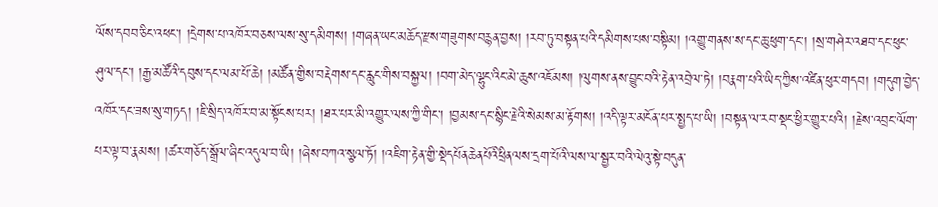ལོས་དབབ་ཅིང་འཕང་། །དྲེགས་པ་འཁོར་བཅས་ལས་སུ་དམིགས། །གཞན་ཡང་མཆོད་རྫས་གཟུགས་བརྙན་བྱས། །རབ་ཏུ་བསྟན་པའི་དམིགས་པས་བསྟིམ། །འགྱུ་གནས་ས་དང་ཆུ་ཕུག་དང་། །སྲ་གཤེར་འཐབ་དང་ཕུང་ཤུལ་དང་། །རྒྱ་མཚོའི་དབུས་དང་ལམ་པོ་ཆེ། །མཚོན་གྱིས་བརྡེགས་དང་རླུང་གིས་བསྐྱལ། །བག་མེད་ལྷུང་འིང་མེ་ཆུས་འཇོམས། །ལུགས་ནས་བྱུང་བའི་རྟེན་འབྲེལ་ཏེ། །བརྣག་པའི་ཡིད་ཀྱིས་འཛིན་ཕུར་གདབ། །གདུག་བྱེད་འཁོར་དང་ཟས་སུ་གཏད། །ཇི་སྲིད་འཁོར་བ་མ་སྟོངས་པར། །ཐར་པར་མི་འགྱུར་ལས་ཀྱི་གིང་། །བྱམས་དང་སྙིང་རྗེའི་སེམས་མ་རྟོགས། །འདི་ལྟར་མངོན་པར་སྤྱད་པ་ཡི། །བསྟན་ལ་རབ་སྡང་ཕྱིར་གྱུར་པའི། །རྗེས་འབྲང་ལོག་པར་ལྟ་བ་རྣམས། །ཚར་གཅོད་སྒྲོལ་ཞིང་འདུལ་བ་ཡི། །ཞེས་བཀའ་སྩལ་ཏོ། །འཇིག་རྟེན་གྱི་སྡེདཔོནཆེནཔོའིཕྲིནལས་དྲག་པོའི་ལས་ལ་སྦྱར་བའི་ལེའུ་སྟེ་བདུན་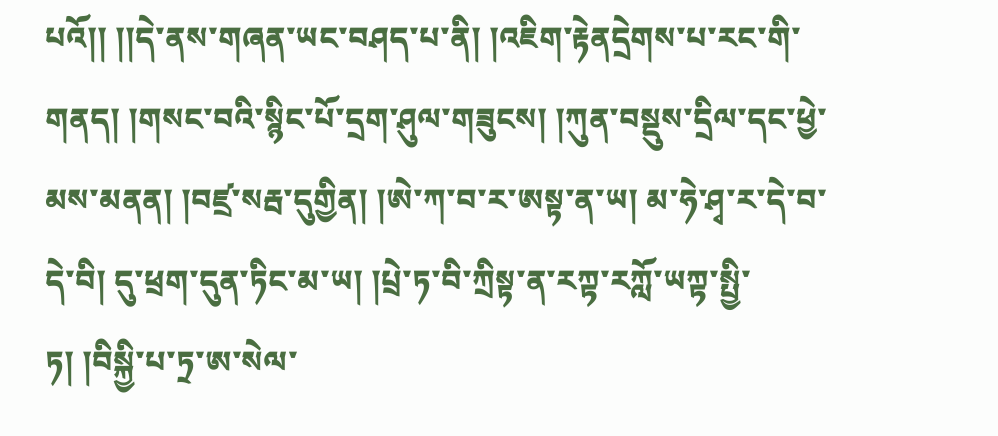པའོ།། །།དེ་ནས་གཞན་ཡང་བཤད་པ་ནི། །འཇིག་རྟེནདྲེགས་པ་རང་གི་གནད། །གསང་བའི་སྙིང་པོ་དྲག་ཤུལ་གཟུངས། །ཀུན་བསྡུས་དྲིལ་དང་ཕྱེ་མས་མནན། །བཛྲ་སརྦ་དུགྱིན། །ཨེ་ཀ་བ་ར་ཨསྟ་ན་ཡ། མ་ཧེ་ཤྭ་ར་དེ་བ་དེ་བི། དུ་ཕྲག་དུན་ཏིང་མ་ཡ། །པྲེ་ཏ་བི་ཀྲིསྟ་ན་རཀྟ་རཀློ་ཡཀྟ་སྤྱི་ཏ། །བིསྐྱི་པ་ཏྲ་ཨ་སེལ་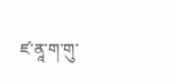ཛ་ནཱ་ག་གུ་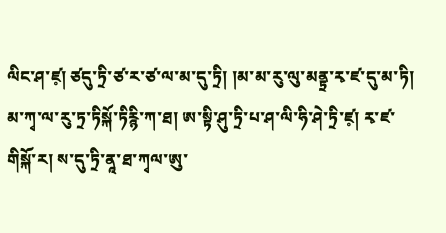ལིང་ཤ་ཛ༷། ཙདུ་ཏྲི་ཙ་ར་ཙ་ལ་མ་དུ་ཏྲི། །མ་མ་རུ་ལུ་མནྟྲ་རྭ་ཛ་དུ་མ་ཏི། མ་ཀྭ་ལ་རུ་ཏྲ་ཏིསྐོ་ཏིརྙི་ཀ་ཐ། ཨ་སྟི་ཤུ་ཏྲི་པ་ཤ་ལི་ཧི་ཤེ་ཏྲི་ཛ༷། རྭ་ཛ་གིསྐོ་ར། ས་དུ་ཏྲི་ནཱ་ཐ་ཀྭལ་ཨུ་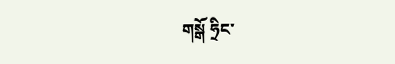གསྒོ ཧྲིང་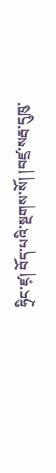ཧྲིང་ཛ༷། བོད་པའི་སྔགས་སོ། །བཛྲ་སརྦ་དུཁུ་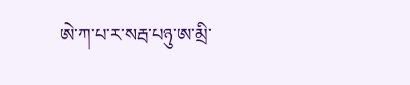ཨེ་ཀ་པ་ར་སརྦ་པཉུ་ཨ་མྲི་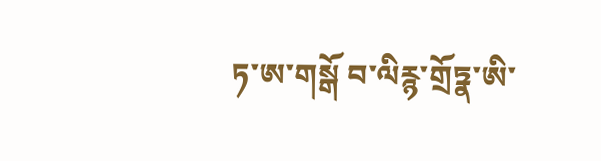ཏ་ཨ་གསྒོ བ་ལིརྙ་གྲོཏྣ་ཨི་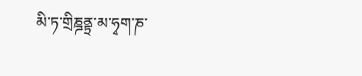མི་ཏ་གྲིཎྜནྟྲ་མ་ཧྭག་ཎ་